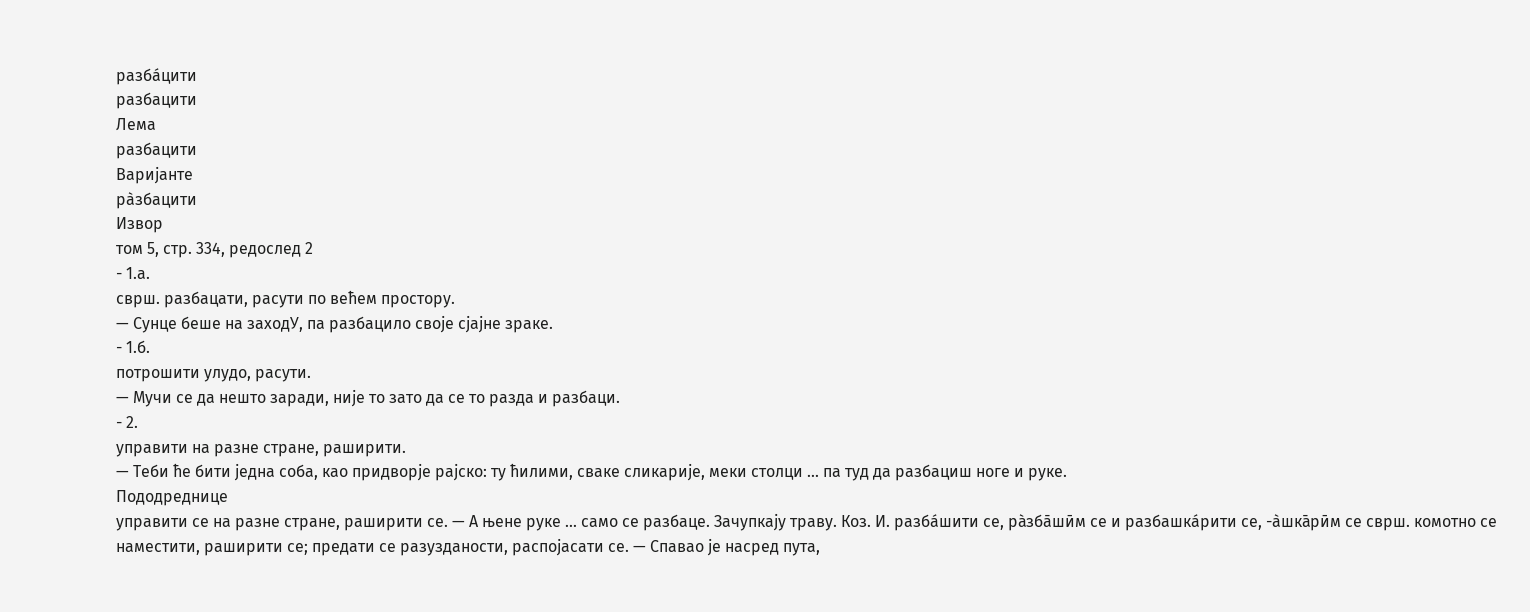разба́цити
разбацити
Лема
разбацити
Варијанте
ра̀збацити
Извор
том 5, стр. 334, редослед 2
- 1.а.
сврш. разбацати, расути по већем простору.
— Сунце беше на заходУ, па разбацило своје сјајне зраке.
- 1.б.
потрошити улудо, расути.
— Мучи се да нешто заради, није то зато да се то разда и разбаци.
- 2.
управити на разне стране, раширити.
— Теби ће бити једна соба, као придворје рајско: ту ћилими, сваке сликарије, меки столци ... па туд да разбациш ноге и руке.
Пододреднице
управити се на разне стране, раширити се. — А њене руке ... само се разбаце. Зачупкају траву. Коз. И. разба́шити се, ра̀зба̄шӣм се и разбашка́рити се, -а̀шка̄рӣм се сврш. комотно се наместити, раширити се; предати се разузданости, распојасати се. — Спавао је насред пута,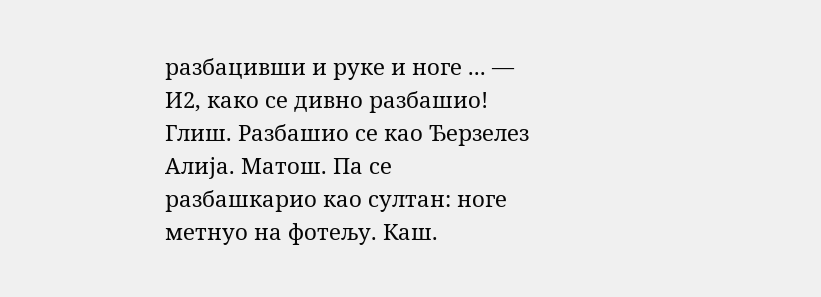разбацивши и руке и ноге ... — И2, како се дивно разбашио! Глиш. Разбашио се као Ђерзелез Алија. Матош. Па се разбашкарио као султан: ноге метнуо на фотељу. Каш.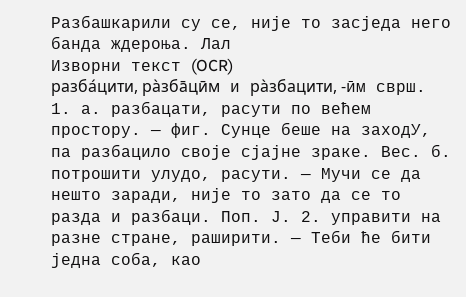Разбашкарили су се, није то засједа него банда ждероња. Лал
Изворни текст (OCR)
разба́цити, ра̀зба̄цӣм и ра̀збацити, -ӣм сврш. 1. а. разбацати, расути по већем простору. — фиг. Сунце беше на заходУ, па разбацило своје сјајне зраке. Вес. б. потрошити улудо, расути. — Мучи се да нешто заради, није то зато да се то разда и разбаци. Поп. Ј. 2. управити на разне стране, раширити. — Теби ће бити једна соба, као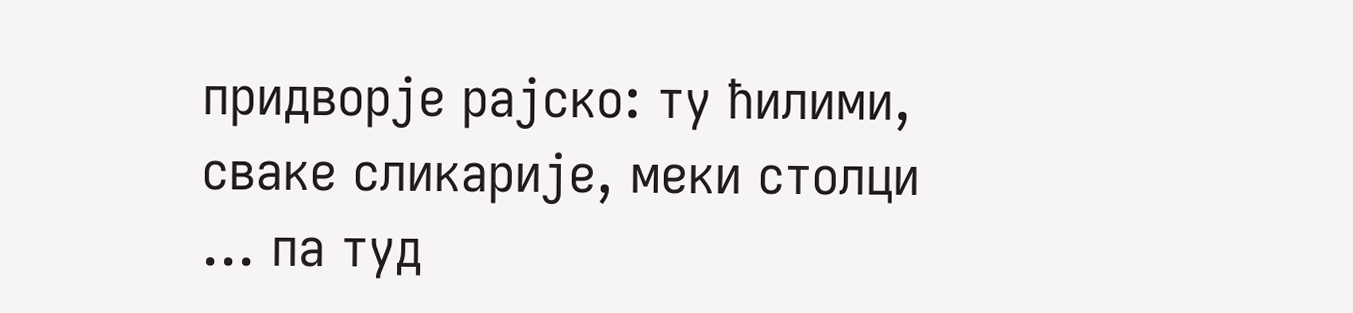придворје рајско: ту ћилими, сваке сликарије, меки столци ... па туд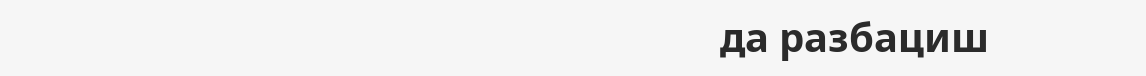да разбациш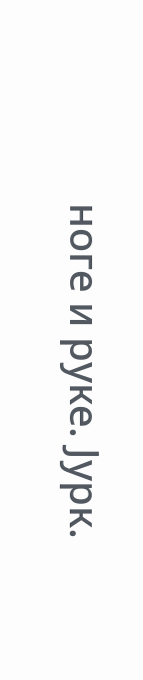ноге и руке. Јурк.